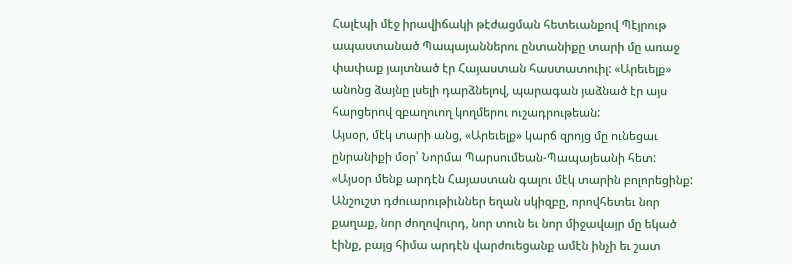Հալէպի մէջ իրավիճակի թէժացման հետեւանքով Պէյրութ ապաստանած Պապայաններու ընտանիքը տարի մը առաջ փափաք յայտնած էր Հայաստան հաստատուիլ: «Արեւելք» անոնց ձայնը լսելի դարձնելով, պարագան յաձնած էր այս հարցերով զբաղուող կողմերու ուշադրութեան:
Այսօր, մէկ տարի անց, «Արեւելք» կարճ զրոյց մը ունեցաւ ընրանիքի մօր՝ Նորմա Պարսումեան-Պապայեանի հետ:
«Այսօր մենք արդէն Հայաստան գալու մէկ տարին բոլորեցինք: Անշուշտ դժուարութիւններ եղան սկիզբը, որովհետեւ նոր քաղաք, նոր ժողովուրդ, նոր տուն եւ նոր միջավայր մը եկած էինք, բայց հիմա արդէն վարժուեցանք ամէն ինչի եւ շատ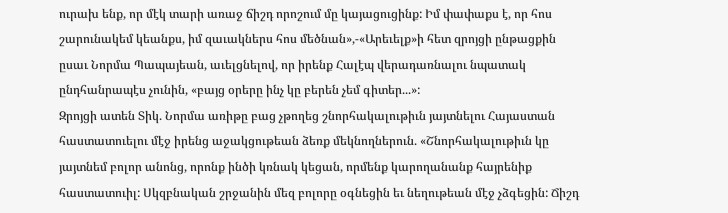ուրախ ենք, որ մէկ տարի առաջ ճիշդ որոշում մը կայացուցինք: Իմ փափաքս է, որ հոս շարունակեմ կեանքս, իմ զաւակներս հոս մեծնան»,-«Արեւելք»ի հետ զրոյցի ընթացքին ըսաւ Նորմա Պապայեան, աւելցնելով, որ իրենք Հալէպ վերադառնալու նպատակ ընդհանրապէս չունին, «բայց օրերը ինչ կը բերեն չեմ գիտեր...»:
Զրոյցի ատեն Տիկ. Նորմա առիթը բաց չթողեց շնորհակալութիւն յայտնելու Հայաստան հաստատուելու մէջ իրենց աջակցութեան ձեռք մեկնողներուն. «Շնորհակալութիւն կը յայտնեմ բոլոր անոնց, որոնք ինծի կռնակ կեցան, որմենք կարողանանք հայրենիք հաստատուիլ: Սկզբնական շրջանին մեզ բոլորը օգնեցին եւ նեղութեան մէջ չձգեցին: Ճիշդ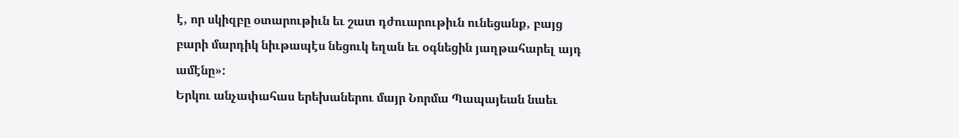է, որ սկիզբը օտարութիւն եւ շատ դժուարութիւն ունեցանք, բայց բարի մարդիկ նիւթապէս նեցուկ եղան եւ օգնեցին յաղթահարել այդ ամէնը»:
Երկու անչափահաս երեխաներու մայր Նորմա Պապայեան նաեւ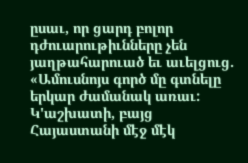ըսաւ, որ ցարդ բոլոր դժուարութիւնները չեն յաղթահարուած եւ աւելցուց. «Ամուսնոյս գործ մը գտնելը երկար ժամանակ առաւ: Կ'աշխատի, բայց Հայաստանի մէջ մէկ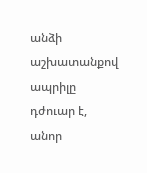անձի աշխատանքով ապրիլը դժուար է, անոր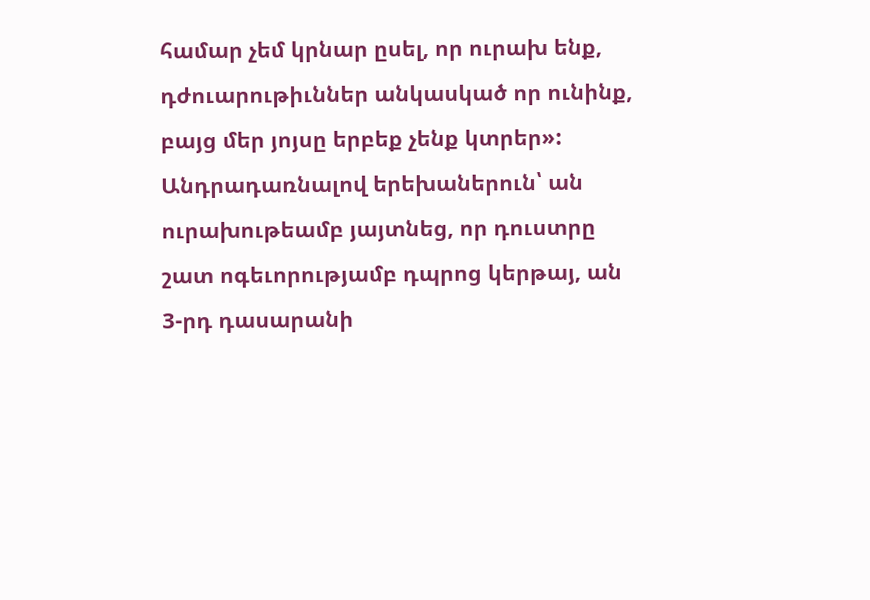համար չեմ կրնար ըսել, որ ուրախ ենք, դժուարութիւններ անկասկած որ ունինք, բայց մեր յոյսը երբեք չենք կտրեր»:
Անդրադառնալով երեխաներուն՝ ան ուրախութեամբ յայտնեց, որ դուստրը շատ ոգեւորությամբ դպրոց կերթայ, ան 3-րդ դասարանի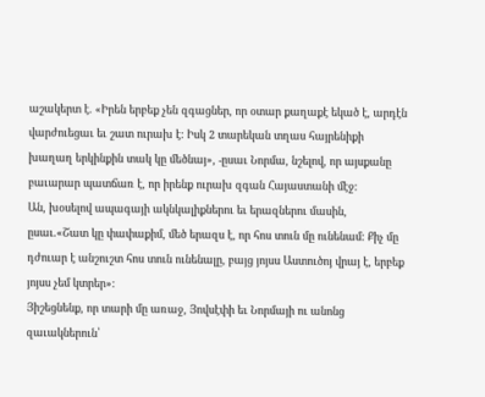աշակերտ է. «Իրեն երբեք չեն զգացներ, որ օտար քաղաքէ եկած է, արդէն վարժուեցաւ եւ շատ ուրախ է: Իսկ 2 տարեկան տղաս հայրենիքի խաղաղ երկինքին տակ կը մեծնայ», -ըսաւ Նորմա, նշելով, որ այսքանը բաւարար պատճառ է, որ իրենք ուրախ զգան Հայաստանի մէջ:
Ան, խօսելով ապագայի ակնկալիքներու եւ երազներու մասին, ըսաւ.«Շատ կը փափաքիմ, մեծ երազս է, որ հոս տուն մը ունենամ: Քիչ մը դժուար է անշուշտ հոս տուն ունենալը, բայց յոյսս Աստուծոյ վրայ է, երբեք յոյսս չեմ կտրեր»:
Յիշեցնենք, որ տարի մը առաջ, Յովսէփի եւ Նորմայի ու անոնց զաւակներուն՝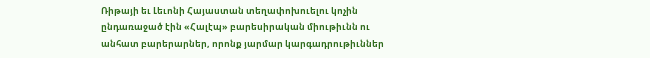Ռիթայի եւ Լեւոնի Հայաստան տեղափոխուելու կոչին ընդառաջած էին «Հալէպ» բարեսիրական միութիւնն ու անհատ բարերարներ, որոնք յարմար կարգադրութիւններ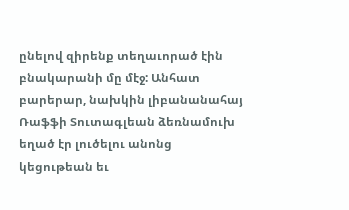ընելով զիրենք տեղաւորած էին բնակարանի մը մէջ: Անհատ բարերար, նախկին լիբանանահայ Ռաֆֆի Տուտագլեան ձեռնամուխ եղած էր լուծելու անոնց կեցութեան եւ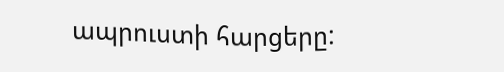ապրուստի հարցերը: